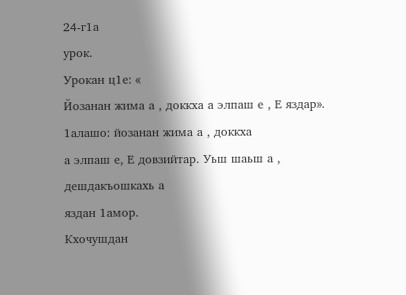24-г1а
урок.
Урокан ц1е: «
Йозанан жима а , доккха а элпаш е , Е яздар».
1алашо: йозанан жима а , доккха
а элпаш е, Е довзийтар. Уьш шаьш а , дешдакъошкахь а
яздан 1амор.
Кхочушдан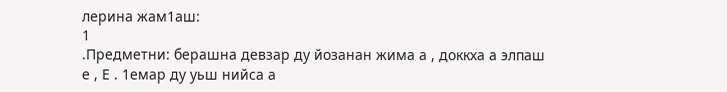лерина жам1аш:
1
.Предметни: берашна девзар ду йозанан жима а , доккха а элпаш
е , Е . 1емар ду уьш нийса а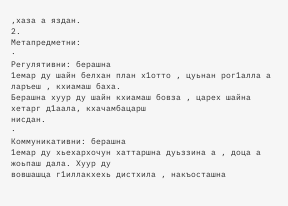,хаза а яздан.
2.
Метапредметни:
·
Регулятивни: берашна
1емар ду шайн белхан план х1отто , цуьнан рог1алла а ларъеш , кхиамаш баха.
Берашна хуур ду шайн кхиамаш бовза , царех шайна хетарг д1аала, кхачамбацарш
нисдан.
·
Коммуникативни: берашна
1емар ду хьехархочун хаттаршна дуьззина а , доца а жоьпаш дала. Хуур ду
вовшашца г1иллакхехь дистхила , накъосташна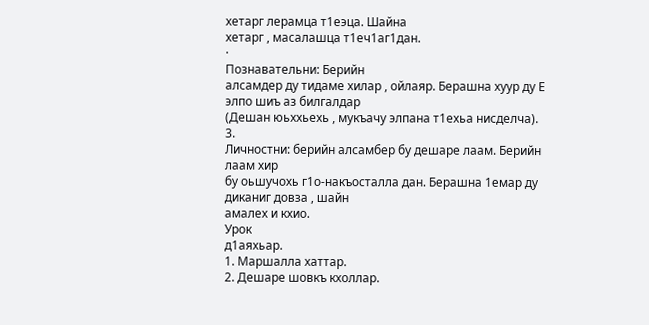хетарг лерамца т1еэца. Шайна
хетарг , масалашца т1еч1аг1дан.
·
Познавательни: Берийн
алсамдер ду тидаме хилар , ойлаяр. Берашна хуур ду Е элпо шиъ аз билгалдар
(Дешан юьххьехь , мукъачу элпана т1ехьа нисделча).
3.
Личностни: берийн алсамбер бу дешаре лаам. Берийн лаам хир
бу оьшучохь г1о-накъосталла дан. Берашна 1емар ду диканиг довза , шайн
амалех и кхио.
Урок
д1аяхьар.
1. Маршалла хаттар.
2. Дешаре шовкъ кхоллар.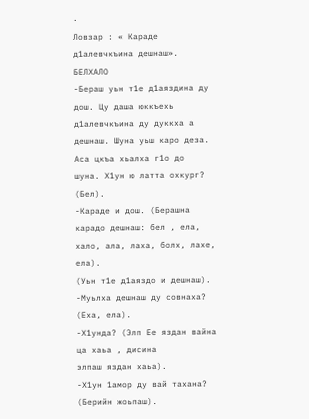·
Ловзар : « Караде д1алевчкъина дешнаш».
БЕЛХАЛО
-Бераш уьн т1е д1аяздина ду дош. Цу даша юккъехь
д1алевчкъина ду дуккха а дешнаш. Шуна уьш каро деза. Аса цкъа хьалха г1о до
шуна. Х1ун ю латта охкург? (Бел).
-Караде и дош. (Берашна карадо дешнаш: бел , ела,
хало, ала, лаха, болх, лахе, ела).
(Уьн т1е д1аяздо и дешнаш).
-Муьлха дешнаш ду совнаха? (Еха, ела).
-Х1унда? (Элп Ее яздан вайна ца хаьа , дисина
элпаш яздан хаьа).
-Х1ун 1амор ду вай тахана? (Берийн жоьпаш).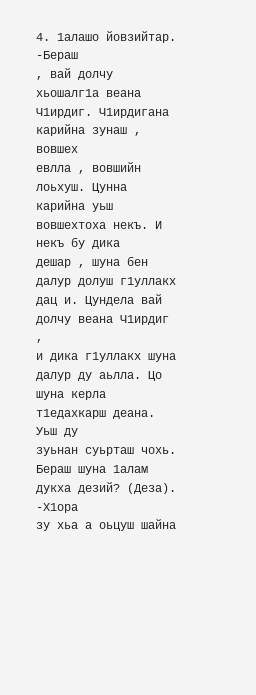4. 1алашо йовзийтар.
-Бераш
, вай долчу хьошалг1а веана Ч1ирдиг. Ч1ирдигана карийна зунаш , вовшех
евлла , вовшийн лоьхуш. Цунна карийна уьш вовшехтоха некъ. И некъ бу дика
дешар , шуна бен далур долуш г1уллакх дац и. Цундела вай долчу веана Ч1ирдиг ,
и дика г1уллакх шуна далур ду аьлла. Цо шуна керла т1едахкарш деана. Уьш ду
зуьнан суьрташ чохь. Бераш шуна 1алам дукха дезий? (Деза).
-Х1ора
зу хьа а оьцуш шайна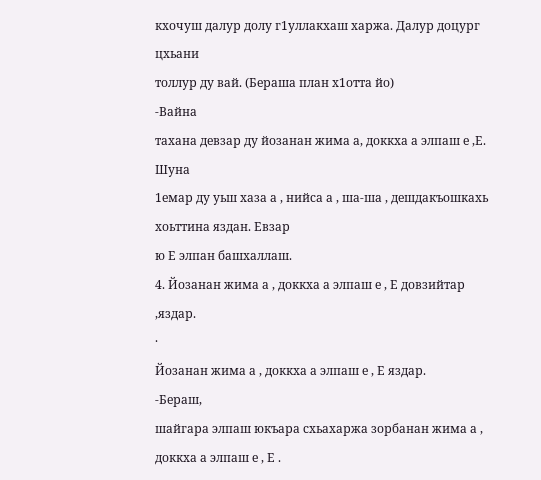кхочуш далур долу г1уллакхаш харжа. Далур доцург цхьани
толлур ду вай. (Бераша план х1отта йо)
-Вайна
тахана девзар ду йозанан жима а, доккха а элпаш е ,Е. Шуна
1емар ду уьш хаза а , нийса а , ша-ша , дешдакъошкахь хоьттина яздан. Евзар
ю Е элпан башхаллаш.
4. Йозанан жима а , доккха а элпаш е , Е довзийтар
,яздар.
·
Йозанан жима а , доккха а элпаш е , Е яздар.
-Бераш,
шайгара элпаш юкъара схьахаржа зорбанан жима а , доккха а элпаш е , Е .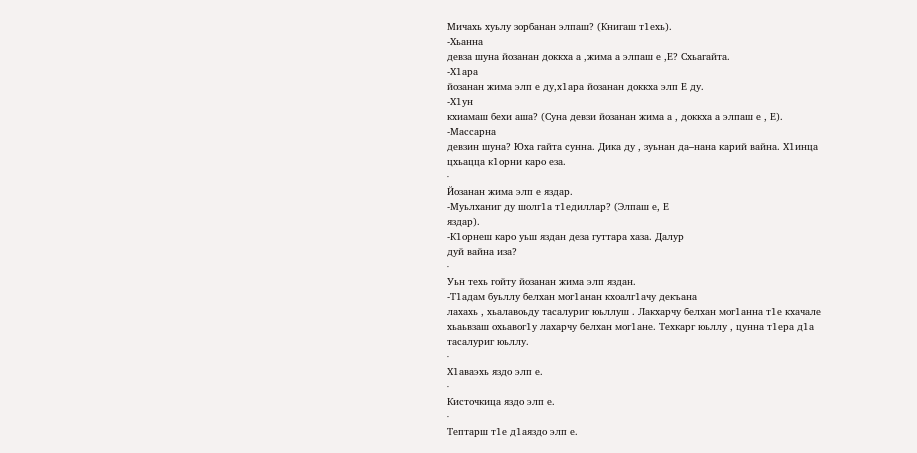Мичахь хуьлу зорбанан элпаш? (Книгаш т1ехь).
-Хьанна
девза шуна йозанан доккха а ,жима а элпаш е ,Е? Схьагайта.
-Х1ара
йозанан жима элп е ду,х1ара йозанан доккха элп Е ду.
-Х1ун
кхиамаш бехи аша? (Суна девзи йозанан жима а , доккха а элпаш е , Е).
-Массарна
девзин шуна? Юха гайта сунна. Дика ду , зуьнан да–нана карий вайна. Х1инца
цхьацца к1орни каро еза.
·
Йозанан жима элп е яздар.
-Муьлханиг ду шолг1а т1едиллар? (Элпаш е, Е
яздар).
-К1орнеш каро уьш яздан деза гуттара хаза. Далур
дуй вайна иза?
·
Уьн техь гойту йозанан жима элп яздан.
-Т1адам буьллу белхан мог1анан кхоалг1ачу декъана
лахахь , хьалавоьду тасалуриг юьллуш . Лакхарчу белхан мог1анна т1е кхачале
хьаьвзаш охьавог1у лахарчу белхан мог1ане. Техкарг юьллу , цунна т1ера д1а
тасалуриг юьллу.
·
Х1аваэхь яздо элп е.
·
Кисточкица яздо элп е.
·
Тептарш т1е д1аяздо элп е.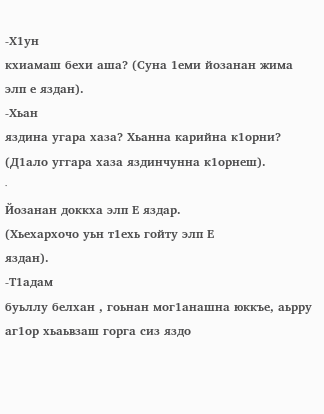-Х1ун
кхиамаш бехи аша? (Суна 1еми йозанан жима элп е яздан).
-Хьан
яздина угара хаза? Хьанна карийна к1орни? (Д1ало уггара хаза яздинчунна к1орнеш).
·
Йозанан доккха элп Е яздар.
(Хьехархочо уьн т1ехь гойту элп Е
яздан).
-Т1адам
буьллу белхан , гоьнан мог1анашна юккъе, аьрру аг1ор хьаьвзаш горга сиз яздо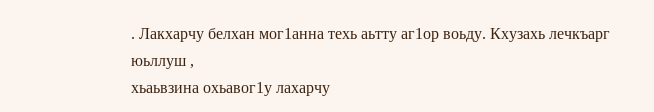. Лакхарчу белхан мог1анна техь аьтту аг1ор воьду. Кхузахь лечкъарг юьллуш ,
хьаьвзина охьавог1у лахарчу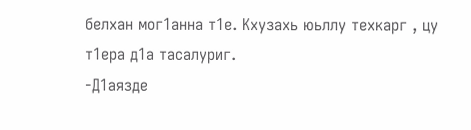белхан мог1анна т1е. Кхузахь юьллу техкарг , цу
т1ера д1а тасалуриг.
-Д1аязде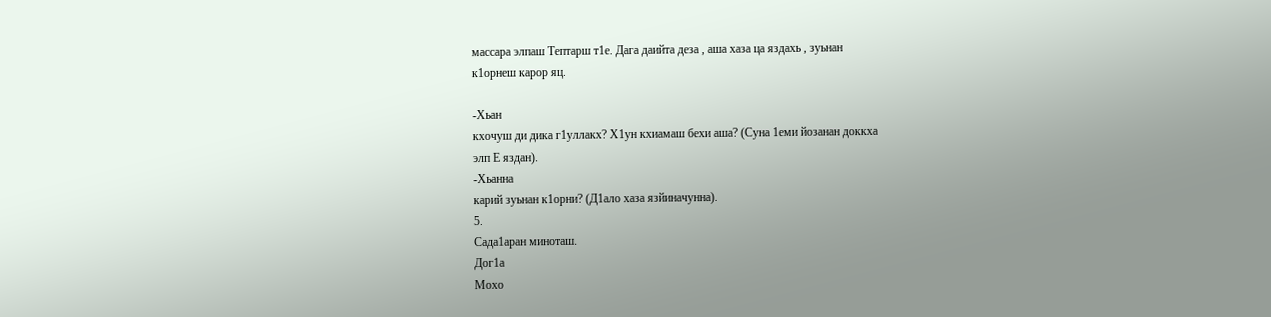массара элпаш Тептарш т1е. Дага даийта деза , аша хаза ца яздахь , зуьнан
к1орнеш карор яц.

-Хьан
кхочуш ди дика г1уллакх? Х1ун кхиамаш бехи аша? (Суна 1еми йозанан доккха
элп Е яздан).
-Хьанна
карий зуьнан к1орни? (Д1ало хаза язйиначунна).
5.
Сада1аран миноташ.
Дог1а
Мохо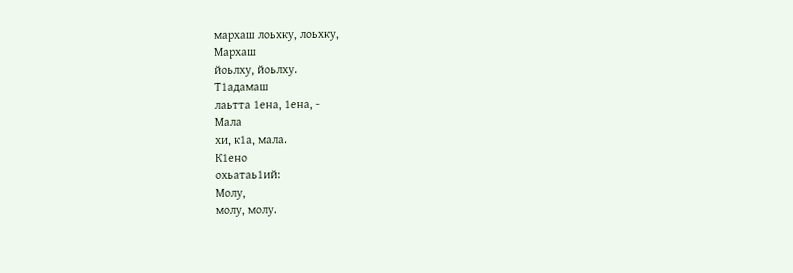мархаш лоьхку, лоьхку,
Мархаш
йоьлху, йоьлху.
Т1адамаш
лаьтта 1ена, 1ена, -
Мала
хи, к1а, мала.
К1ено
охьатаь1ий:
Молу,
молу, молу.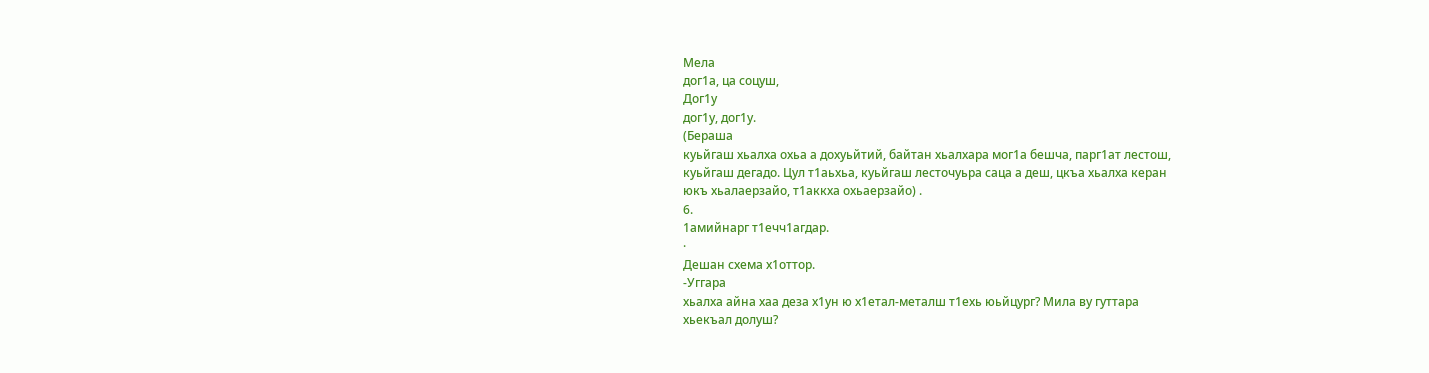Мела
дог1а, ца соцуш,
Дог1у
дог1у, дог1у.
(Бераша
куьйгаш хьалха охьа а дохуьйтий, байтан хьалхара мог1а бешча, парг1ат лестош,
куьйгаш дегадо. Цул т1аьхьа, куьйгаш лесточуьра саца а деш, цкъа хьалха керан
юкъ хьалаерзайо, т1аккха охьаерзайо) .
6.
1амийнарг т1ечч1агдар.
·
Дешан схема х1оттор.
-Уггара
хьалха айна хаа деза х1ун ю х1етал-металш т1ехь юьйцург? Мила ву гуттара
хьекъал долуш?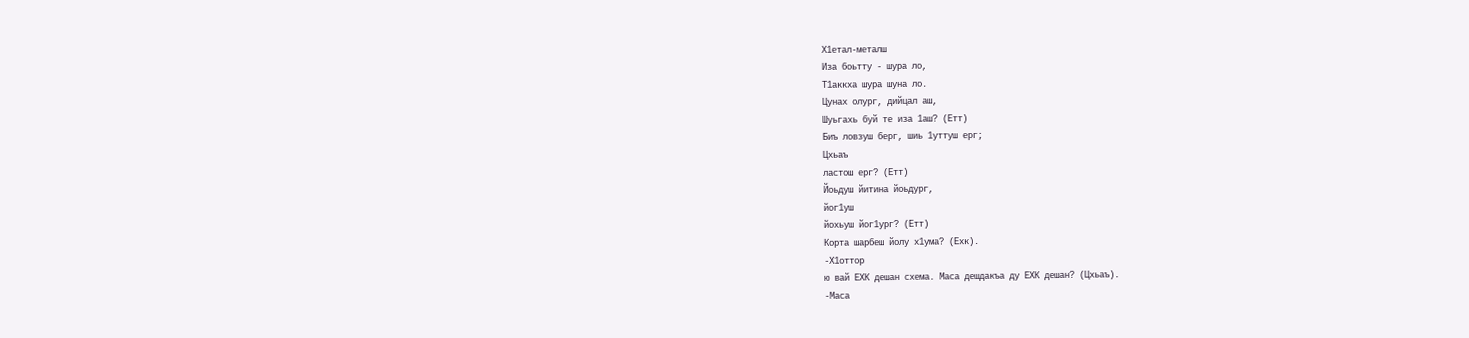Х1етал-металш
Иза боьтту - шура ло,
Т1аккха шура шуна ло.
Цунах олург, дийцал аш,
Шуьгахь буй те иза 1аш? (Етт)
Биъ ловзуш берг, шиь 1уттуш ерг;
Цхьаъ
ластош ерг? (Етт)
Йоьдуш йитина йоьдург,
йог1уш
йохьуш йог1ург? (Етт)
Корта шарбеш йолу х1ума? (Ехк).
-Х1оттор
ю вай ЕХК дешан схема. Маса дешдакъа ду ЕХК дешан? (Цхьаъ).
-Маса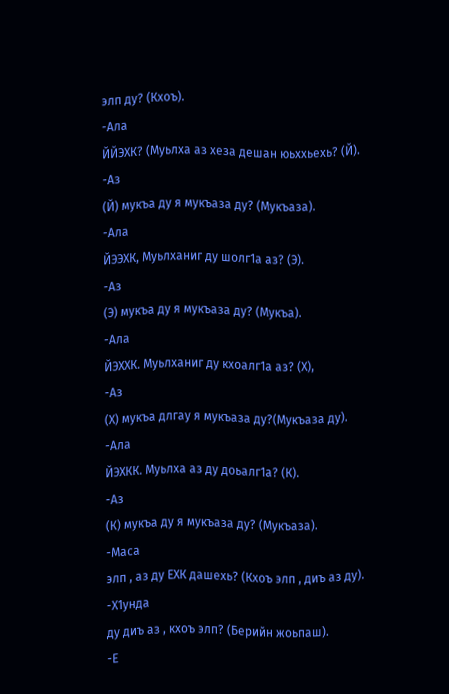элп ду? (Кхоъ).
-Ала
ЙЙЭХК? (Муьлха аз хеза дешан юьххьехь? (Й).
-Аз
(Й) мукъа ду я мукъаза ду? (Мукъаза).
-Ала
ЙЭЭХК, Муьлханиг ду шолг1а аз? (Э).
-Аз
(Э) мукъа ду я мукъаза ду? (Мукъа).
-Ала
ЙЭХХК. Муьлханиг ду кхоалг1а аз? (Х),
-Аз
(Х) мукъа длгау я мукъаза ду?(Мукъаза ду).
-Ала
ЙЭХКК. Муьлха аз ду доьалг1а? (К).
-Аз
(К) мукъа ду я мукъаза ду? (Мукъаза).
-Маса
элп , аз ду ЕХК дашехь? (Кхоъ элп , диъ аз ду).
-Х1унда
ду диъ аз , кхоъ элп? (Берийн жоьпаш).
-Е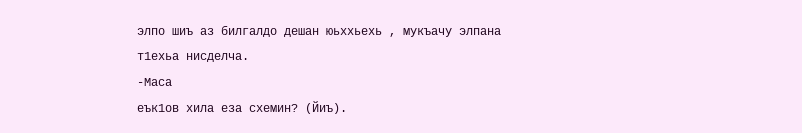элпо шиъ аз билгалдо дешан юьххьехь , мукъачу элпана т1ехьа нисделча.
-Маса
еък1ов хила еза схемин? (Йиъ).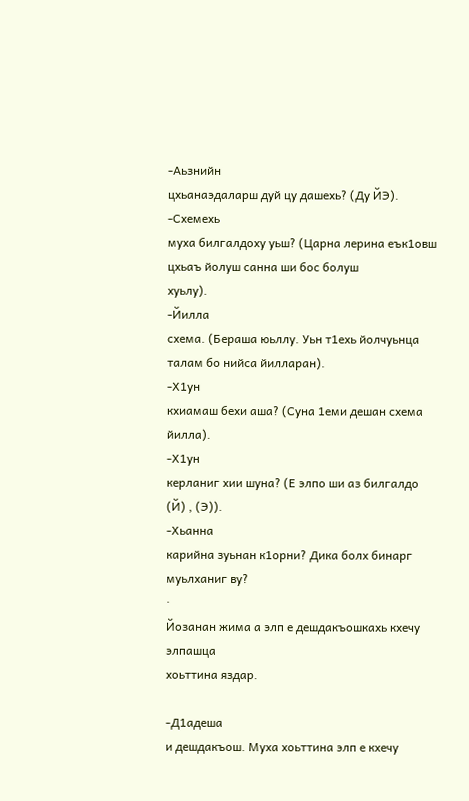-Аьзнийн
цхьанаэдаларш дуй цу дашехь? (Ду ЙЭ).
-Схемехь
муха билгалдоху уьш? (Царна лерина еък1овш цхьаъ йолуш санна ши бос болуш
хуьлу).
-Йилла
схема. (Бераша юьллу. Уьн т1ехь йолчуьнца талам бо нийса йилларан).
-Х1ун
кхиамаш бехи аша? (Суна 1еми дешан схема йилла).
-Х1ун
керланиг хии шуна? (Е элпо ши аз билгалдо (Й) , (Э)).
-Хьанна
карийна зуьнан к1орни? Дика болх бинарг муьлханиг ву?
·
Йозанан жима а элп е дешдакъошкахь кхечу элпашца
хоьттина яздар.

-Д1адеша
и дешдакъош. Муха хоьттина элп е кхечу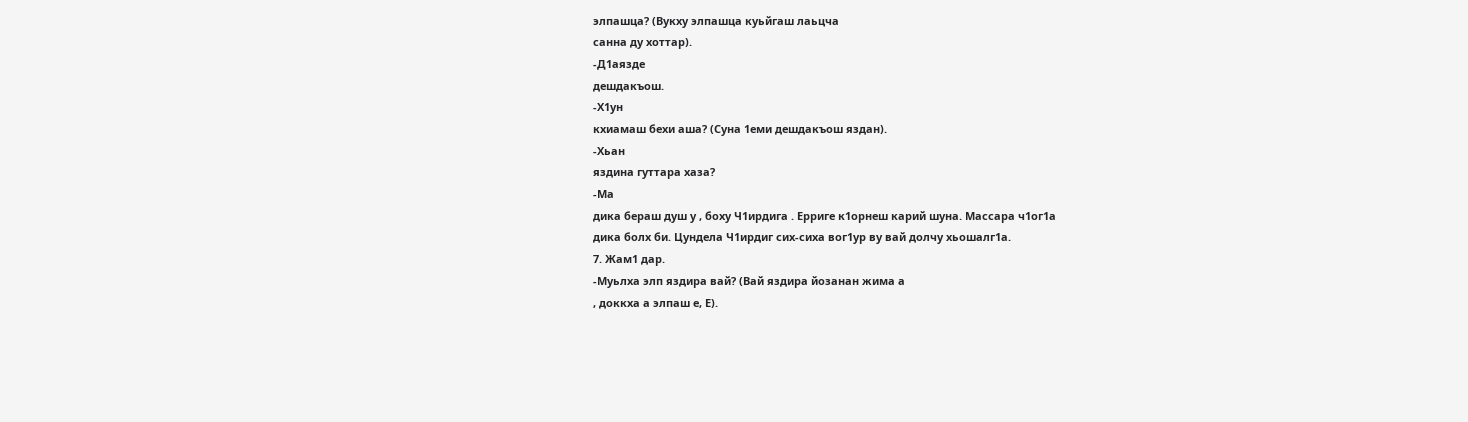элпашца? (Вукху элпашца куьйгаш лаьцча
санна ду хоттар).
-Д1аязде
дешдакъош.
-Х1ун
кхиамаш бехи аша? (Суна 1еми дешдакъош яздан).
-Хьан
яздина гуттара хаза?
-Ма
дика бераш душ у , боху Ч1ирдига . Ерриге к1орнеш карий шуна. Массара ч1ог1а
дика болх би. Цундела Ч1ирдиг сих-сиха вог1ур ву вай долчу хьошалг1а.
7. Жам1 дар.
-Муьлха элп яздира вай? (Вай яздира йозанан жима а
, доккха а элпаш е, Е).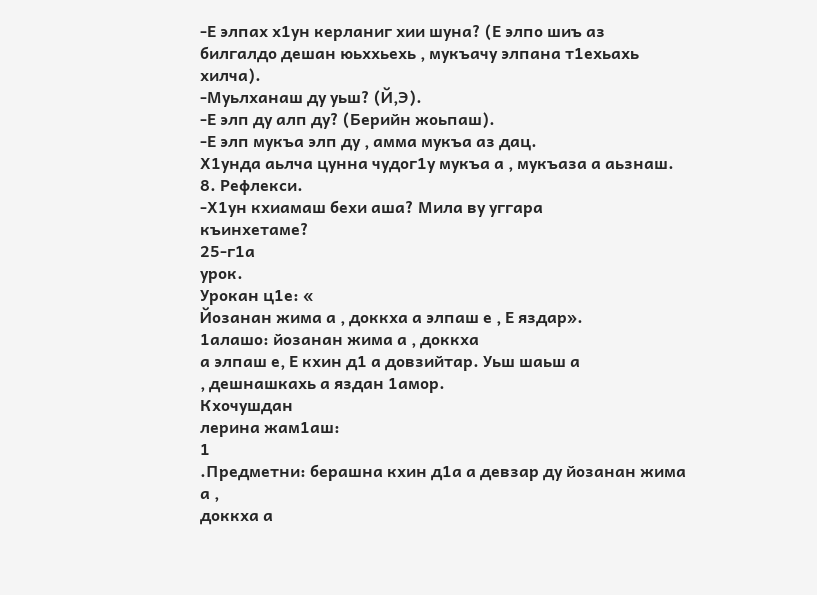-Е элпах х1ун керланиг хии шуна? (Е элпо шиъ аз
билгалдо дешан юьххьехь , мукъачу элпана т1ехьахь хилча).
-Муьлханаш ду уьш? (Й,Э).
-Е элп ду алп ду? (Берийн жоьпаш).
-Е элп мукъа элп ду , амма мукъа аз дац.
Х1унда аьлча цунна чудог1у мукъа а , мукъаза а аьзнаш.
8. Рефлекси.
-Х1ун кхиамаш бехи аша? Мила ву уггара
къинхетаме?
25-г1а
урок.
Урокан ц1е: «
Йозанан жима а , доккха а элпаш е , Е яздар».
1алашо: йозанан жима а , доккха
а элпаш е, Е кхин д1 а довзийтар. Уьш шаьш а
, дешнашкахь а яздан 1амор.
Кхочушдан
лерина жам1аш:
1
.Предметни: берашна кхин д1а а девзар ду йозанан жима а ,
доккха а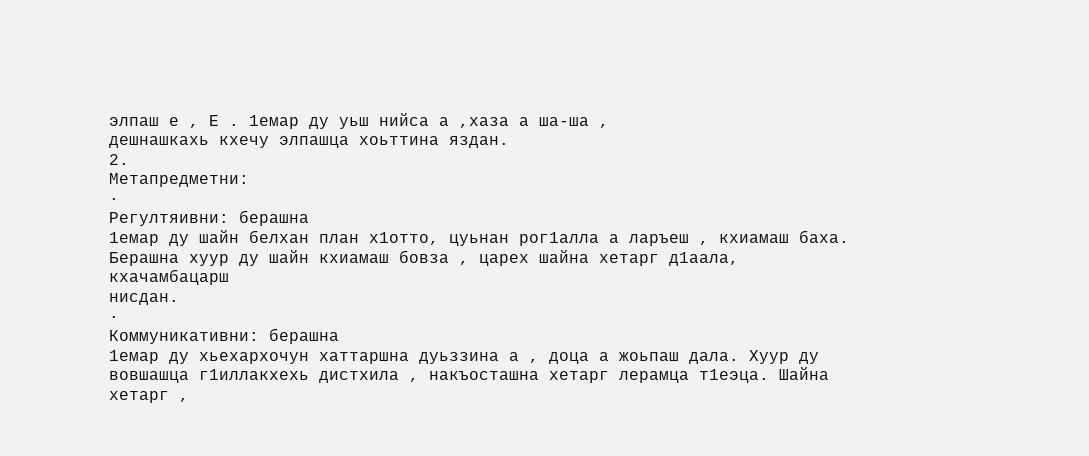элпаш е , Е . 1емар ду уьш нийса а ,хаза а ша-ша ,
дешнашкахь кхечу элпашца хоьттина яздан.
2.
Метапредметни:
·
Регултяивни: берашна
1емар ду шайн белхан план х1отто, цуьнан рог1алла а ларъеш , кхиамаш баха.
Берашна хуур ду шайн кхиамаш бовза , царех шайна хетарг д1аала, кхачамбацарш
нисдан.
·
Коммуникативни: берашна
1емар ду хьехархочун хаттаршна дуьззина а , доца а жоьпаш дала. Хуур ду
вовшашца г1иллакхехь дистхила , накъосташна хетарг лерамца т1еэца. Шайна
хетарг ,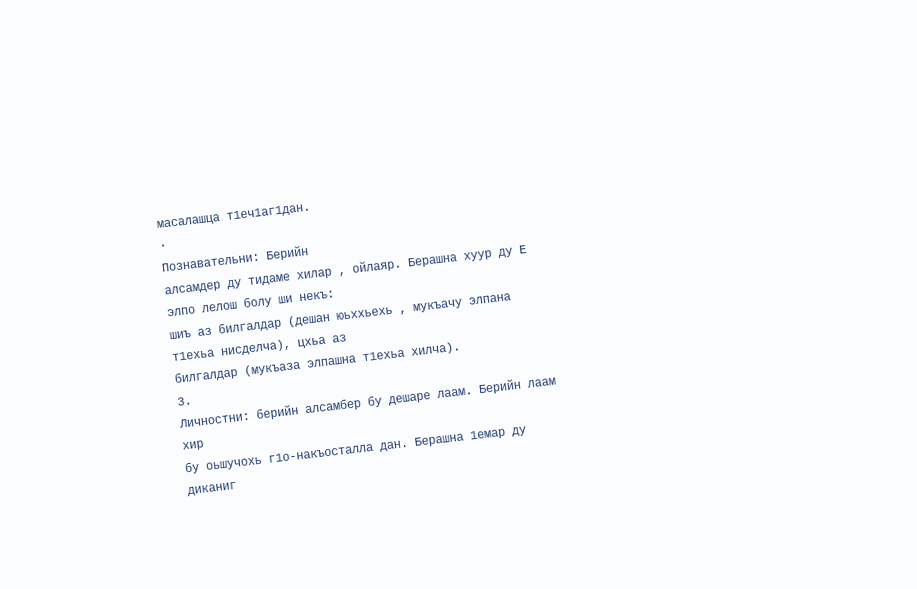масалашца т1еч1аг1дан.
·
Познавательни: Берийн
алсамдер ду тидаме хилар , ойлаяр. Берашна хуур ду Е элпо лелош болу ши некъ:
шиъ аз билгалдар (дешан юьххьехь , мукъачу элпана т1ехьа нисделча), цхьа аз
билгалдар (мукъаза элпашна т1ехьа хилча).
3.
Личностни: берийн алсамбер бу дешаре лаам. Берийн лаам хир
бу оьшучохь г1о-накъосталла дан. Берашна 1емар ду диканиг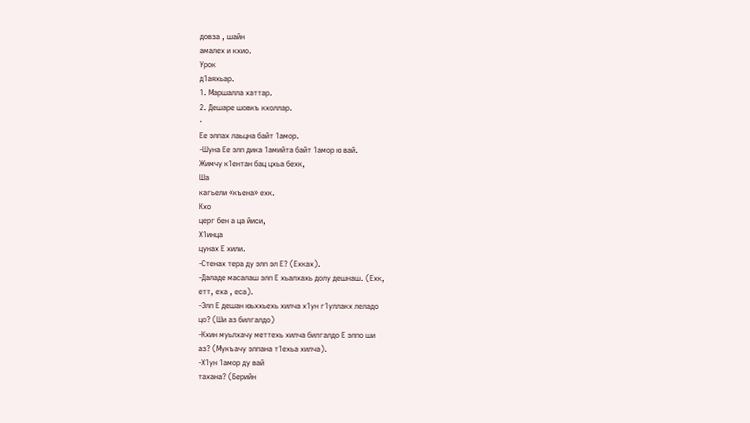довза , шайн
амалех и кхио.
Урок
д1аяхьар.
1. Маршалла хаттар.
2. Дешаре шовкъ кхоллар.
·
Ее элпах лаьцна байт 1амор.
-Шуна Ее элп дика 1амийта байт 1амор ю вай.
Жимчу к1ентан бац цхьа бехк,
Ша
кагьели «къена» ехк.
Кхо
церг бен а ца йиси,
Х1инца
цунах Е хили.
-Стенах тера ду элп эл Е? (Ехках).
-Даладе масалаш элп Е хьалхахь долу дешнаш. (Ехк,
етт, еха , еса).
-Элп Е дешан юьххьехь хилча х1ун г1уллакх леладо
цо? (Ши аз билгалдо)
-Кхин муьлхачу меттехь хилча билгалдо Е элпо ши
аз? (Мукъачу элпана т1ехьа хилча).
-Х1ун 1амор ду вай
тахана? (Берийн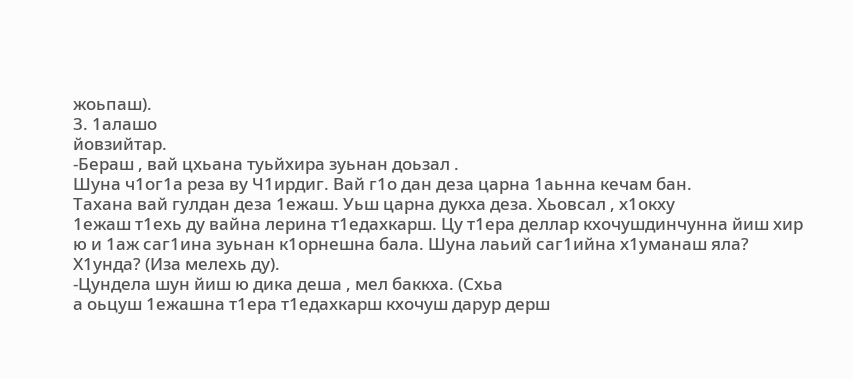жоьпаш).
3. 1алашо
йовзийтар.
-Бераш , вай цхьана туьйхира зуьнан доьзал .
Шуна ч1ог1а реза ву Ч1ирдиг. Вай г1о дан деза царна 1аьнна кечам бан.
Тахана вай гулдан деза 1ежаш. Уьш царна дукха деза. Хьовсал , х1окху
1ежаш т1ехь ду вайна лерина т1едахкарш. Цу т1ера деллар кхочушдинчунна йиш хир
ю и 1аж саг1ина зуьнан к1орнешна бала. Шуна лаьий саг1ийна х1уманаш яла?
Х1унда? (Иза мелехь ду).
-Цундела шун йиш ю дика деша , мел баккха. (Схьа
а оьцуш 1ежашна т1ера т1едахкарш кхочуш дарур дерш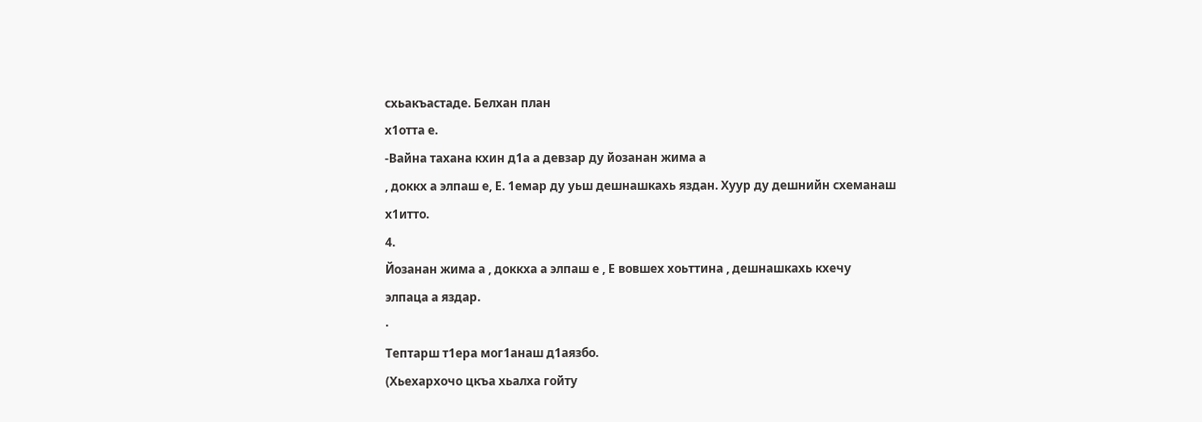схьакъастаде. Белхан план
х1отта е.
-Вайна тахана кхин д1а а девзар ду йозанан жима а
, доккх а элпаш е, Е. 1емар ду уьш дешнашкахь яздан. Хуур ду дешнийн схеманаш
х1итто.
4.
Йозанан жима а , доккха а элпаш е , Е вовшех хоьттина , дешнашкахь кхечу
элпаца а яздар.
·
Тептарш т1ера мог1анаш д1аязбо.
(Хьехархочо цкъа хьалха гойту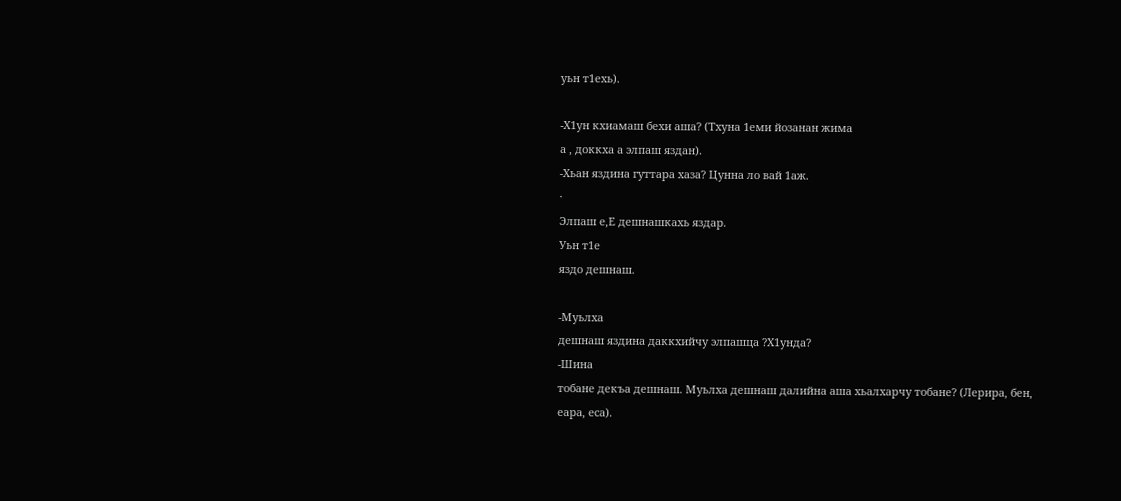уьн т1ехь).

-Х1ун кхиамаш бехи аша? (Тхуна 1еми йозанан жима
а , доккха а элпаш яздан).
-Хьан яздина гуттара хаза? Цунна ло вай 1аж.
·
Элпаш е,Е дешнашкахь яздар.
Уьн т1е
яздо дешнаш.

-Муьлха
дешнаш яздина даккхийчу элпашца ?Х1унда?
-Шина
тобане декъа дешнаш. Муьлха дешнаш далийна аша хьалхарчу тобане? (Лерира, бен,
еара, еса).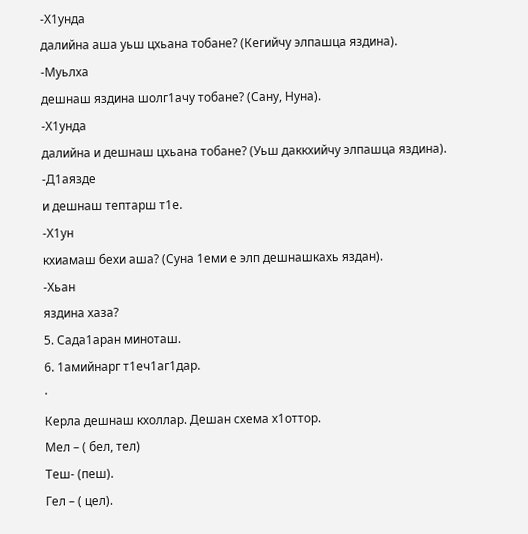-Х1унда
далийна аша уьш цхьана тобане? (Кегийчу элпашца яздина).
-Муьлха
дешнаш яздина шолг1ачу тобане? (Сану, Нуна).
-Х1унда
далийна и дешнаш цхьана тобане? (Уьш даккхийчу элпашца яздина).
-Д1аязде
и дешнаш тептарш т1е.
-Х1ун
кхиамаш бехи аша? (Суна 1еми е элп дешнашкахь яздан).
-Хьан
яздина хаза?
5. Сада1аран миноташ.
6. 1амийнарг т1еч1аг1дар.
·
Керла дешнаш кхоллар. Дешан схема х1оттор.
Мел – ( бел, тел)
Теш- (пеш).
Гел – ( цел).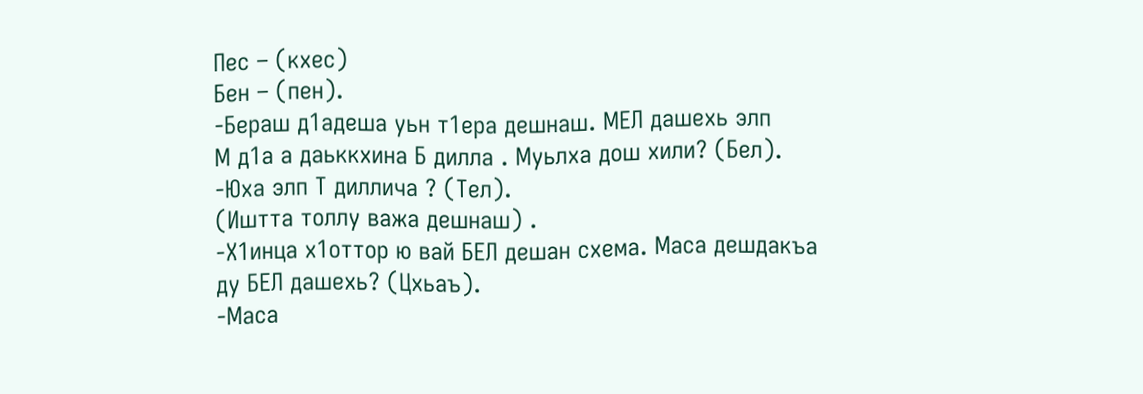Пес – (кхес)
Бен – (пен).
-Бераш д1адеша уьн т1ера дешнаш. МЕЛ дашехь элп
М д1а а даьккхина Б дилла . Муьлха дош хили? (Бел).
-Юха элп Т диллича ? (Тел).
(Иштта толлу важа дешнаш) .
-Х1инца х1оттор ю вай БЕЛ дешан схема. Маса дешдакъа
ду БЕЛ дашехь? (Цхьаъ).
-Маса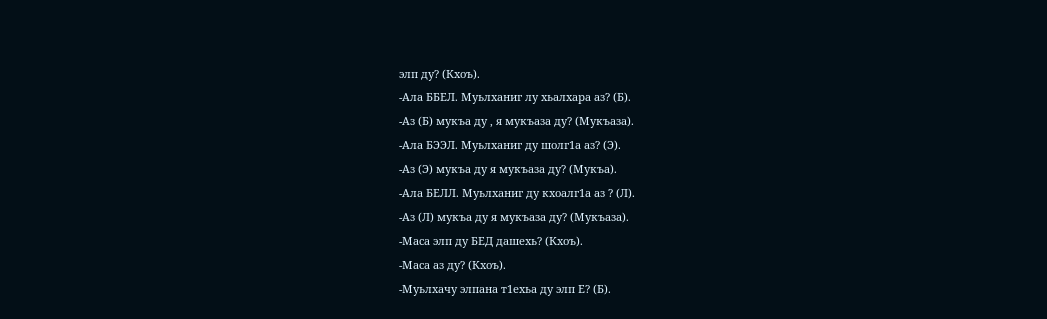элп ду? (Кхоъ).
-Ала ББЕЛ. Муьлханиг лу хьалхара аз? (Б).
-Аз (Б) мукъа ду , я мукъаза ду? (Мукъаза).
-Ала БЭЭЛ. Муьлханиг ду шолг1а аз? (Э).
-Аз (Э) мукъа ду я мукъаза ду? (Мукъа).
-Ала БЕЛЛ. Муьлханиг ду кхоалг1а аз ? (Л).
-Аз (Л) мукъа ду я мукъаза ду? (Мукъаза).
-Маса элп ду БЕД дашехь? (Кхоъ).
-Маса аз ду? (Кхоъ).
-Муьлхачу элпана т1ехьа ду элп Е? (Б).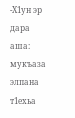-Х1ун эр дара аша: мукъаза элпана т1ехьа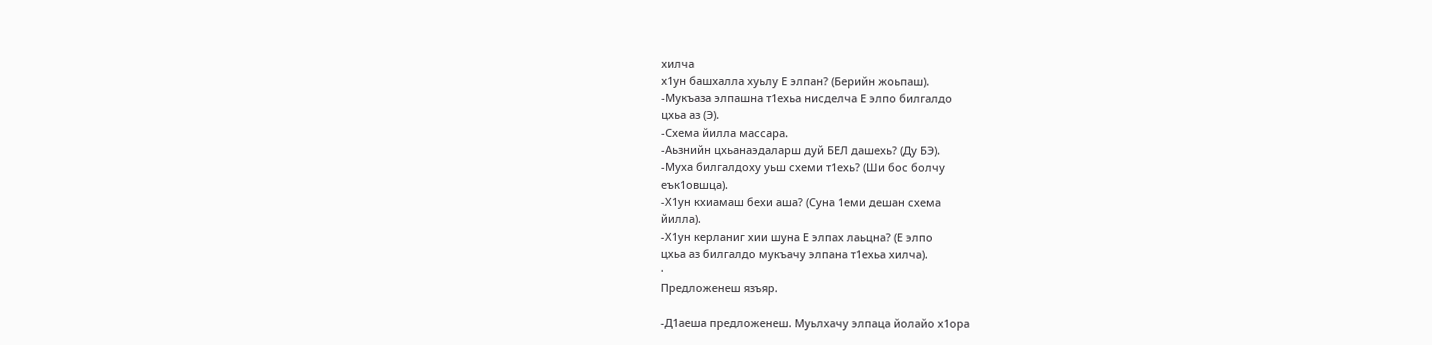хилча
х1ун башхалла хуьлу Е элпан? (Берийн жоьпаш).
-Мукъаза элпашна т1ехьа нисделча Е элпо билгалдо
цхьа аз (Э).
-Схема йилла массара.
-Аьзнийн цхьанаэдаларш дуй БЕЛ дашехь? (Ду БЭ).
-Муха билгалдоху уьш схеми т1ехь? (Ши бос болчу
еък1овшца).
-Х1ун кхиамаш бехи аша? (Суна 1еми дешан схема
йилла).
-Х1ун керланиг хии шуна Е элпах лаьцна? (Е элпо
цхьа аз билгалдо мукъачу элпана т1ехьа хилча).
·
Предложенеш язъяр.

-Д1аеша предложенеш. Муьлхачу элпаца йолайо х1ора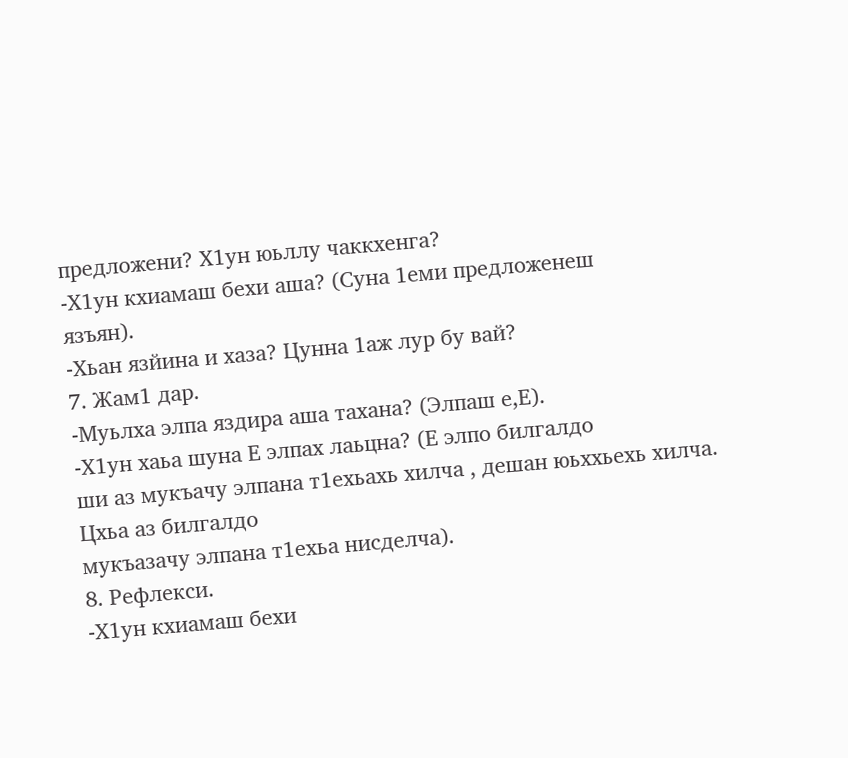предложени? Х1ун юьллу чаккхенга?
-Х1ун кхиамаш бехи аша? (Суна 1еми предложенеш
язъян).
-Хьан язйина и хаза? Цунна 1аж лур бу вай?
7. Жам1 дар.
-Муьлха элпа яздира аша тахана? (Элпаш е,Е).
-Х1ун хаьа шуна Е элпах лаьцна? (Е элпо билгалдо
ши аз мукъачу элпана т1ехьахь хилча , дешан юьххьехь хилча. Цхьа аз билгалдо
мукъазачу элпана т1ехьа нисделча).
8. Рефлекси.
-Х1ун кхиамаш бехи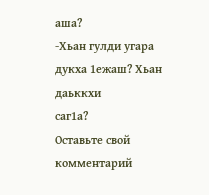аша?
-Хьан гулди угара дукха 1ежаш? Хьан даьккхи
саг1а?
Оставьте свой комментарий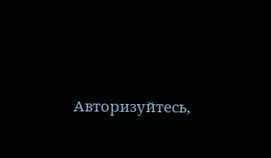Авторизуйтесь,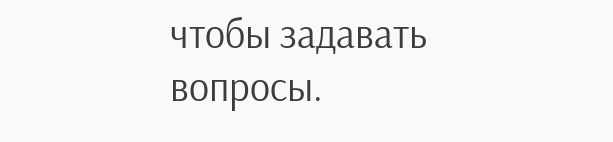чтобы задавать вопросы.